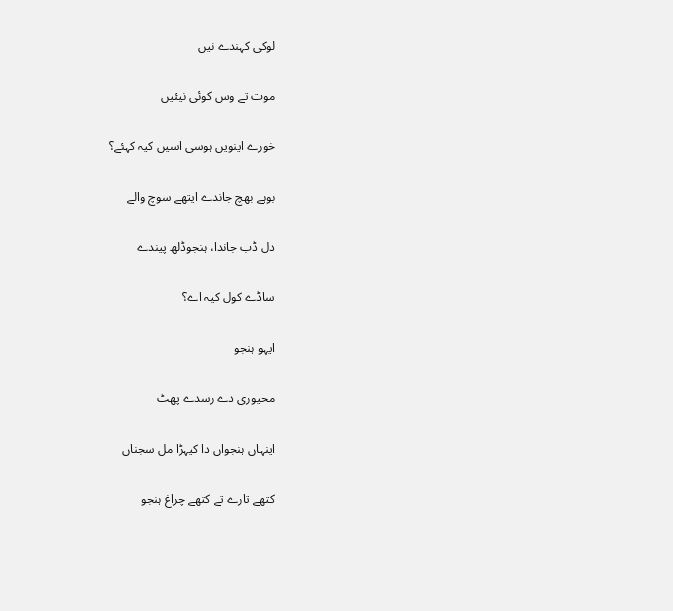لوکی کہندے نیں

موت تے وس کوئی نیئیں

خورے اینویں ہوسی اسیں کیہ کہئے؟

بوہے بھچ جاندے ایتھے سوچ والے

دل ڈب جاندا، ہنجوڈلھ پیندے

ساڈے کول کیہ اے؟

ایہو ہنجو

محیوری دے رسدے پھٹ

اینہاں ہنجواں دا کیہڑا مل سجناں

کتھے تارے تے کتھے چراغ ہنجو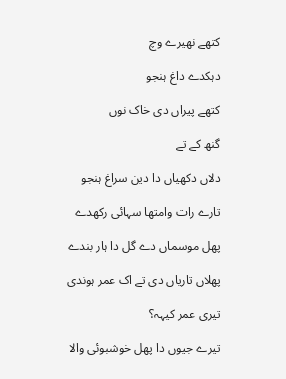کتھے نھیرے وچ

دہکدے داغ ہنجو

کتھے پیراں دی خاک نوں

گنھ کے تے

دلاں دکھیاں دا دین سراغ ہنجو

تارے رات وامتھا سہائی رکھدے

پھل موسماں دے گل دا ہار بندے

پھلاں تاریاں دی تے اک عمر ہوندی

تیری عمر کیہہ؟

تیرے جیوں دا پھل خوشبوئی والا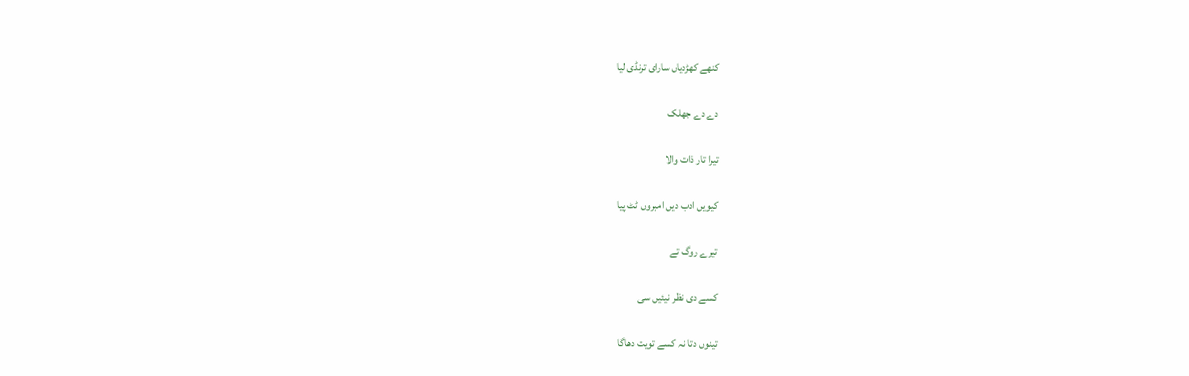کنھے کھڑدیاں سارای ترنڈی لیا

دے دے جھلک

تیرا تار ذات والا

کیویں ادب دیں امبروں ٹٹ پیا

تیرے روگ تے

کسے دی نظر نیئیں سی

تینوں دتا نہ کسے تویت دھاگا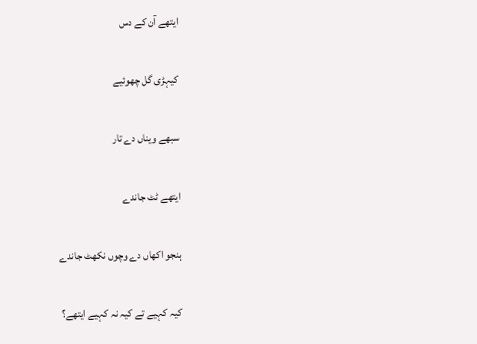ایتھے آن کے دس

کیہڑی گل چھوئیے

سبھے ویناں دے تار

ایتھے ٹٹ جاندے

ہنجو اکھاں دے وچوں نکھٹ جاندے

کیہ کہیے تے کیہ نہ کہیے ایتھے؟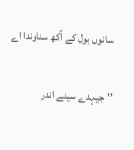سانوں بول کے آکھ سناوندا اے

’’جیہدے سینے اندر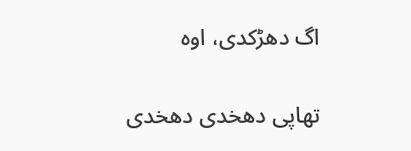اگ دھڑکدی، اوہ

تھاپی دھخدی دھخدی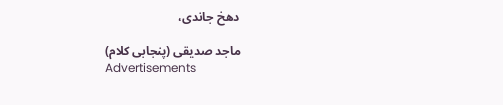دھخ جاندی،

ماجد صدیقی (پنجابی کلام)
Advertisements